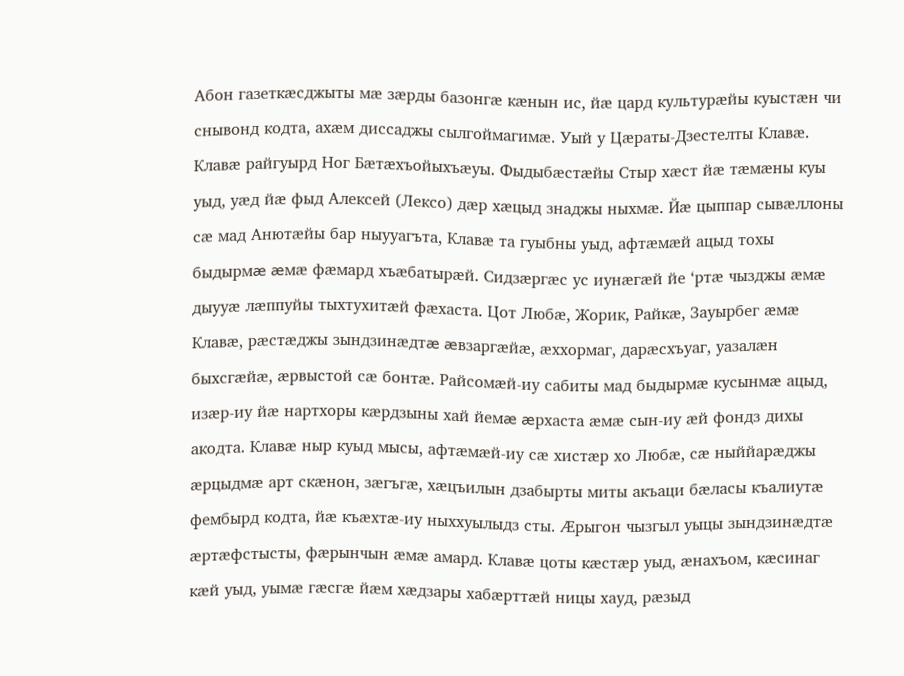Абон газеткæсджыты мæ зæрды базонгæ кæнын ис, йæ цард культурæйы куыстæн чи снывонд кодта, ахæм диссаджы сылгоймагимæ. Уый у Цæраты-Дзестелты Клавæ.
Клавæ райгуырд Ног Бæтæхъойыхъæуы. Фыдыбæстæйы Стыр хæст йæ тæмæны куы уыд, уæд йæ фыд Алексей (Лексо) дæр хæцыд знаджы ныхмæ. Йæ цыппар сывæллоны сæ мад Анютæйы бар ныууагъта, Клавæ та гуыбны уыд, афтæмæй ацыд тохы быдырмæ æмæ фæмард хъæбатырæй. Сидзæргæс ус иунæгæй йе ‘ртæ чызджы æмæ дыууæ лæппуйы тыхтухитæй фæхаста. Цот Любæ, Жорик, Райкæ, Зауырбег æмæ Клавæ, рæстæджы зындзинæдтæ æвзаргæйæ, æххормаг, дарæсхъуаг, уазалæн быхсгæйæ, æрвыстой сæ бонтæ. Райсомæй-иу сабиты мад быдырмæ кусынмæ ацыд, изæр-иу йæ нартхоры кæрдзыны хай йемæ æрхаста æмæ сын-иу æй фондз дихы акодта. Клавæ ныр куыд мысы, афтæмæй-иу сæ хистæр хо Любæ, сæ ныййарæджы æрцыдмæ арт скæнон, зæгъгæ, хæцъилын дзабырты миты акъаци бæласы къалиутæ фембырд кодта, йæ къæхтæ-иу ныххуылыдз сты. Æрыгон чызгыл уыцы зындзинæдтæ æртæфстысты, фæрынчын æмæ амард. Клавæ цоты кæстæр уыд, æнахъом, кæсинаг кæй уыд, уымæ гæсгæ йæм хæдзары хабæрттæй ницы хауд, рæзыд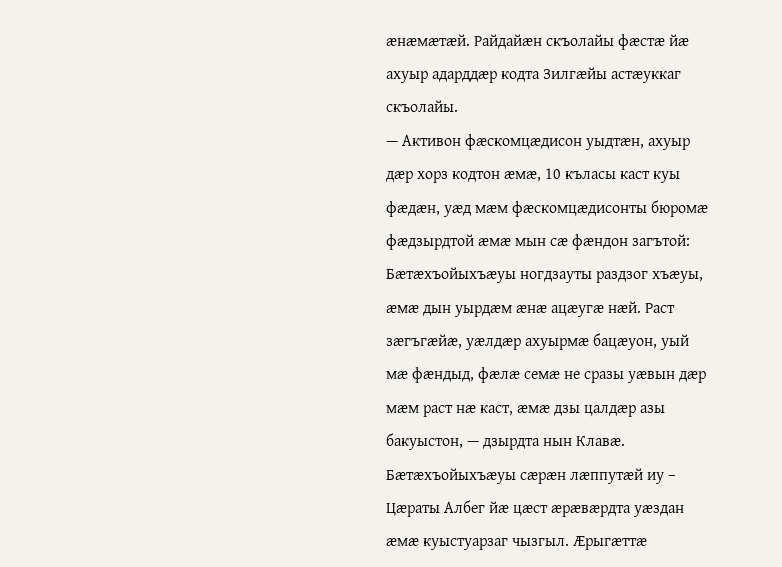æнæмæтæй. Райдайæн скъолайы фæстæ йæ ахуыр адарддæр кодта Зилгæйы астæуккаг скъолайы.
— Активон фæскомцæдисон уыдтæн, ахуыр дæр хорз кодтон æмæ, 10 къласы каст куы фæдæн, уæд мæм фæскомцæдисонты бюромæ фæдзырдтой æмæ мын сæ фæндон загътой: Бæтæхъойыхъæуы ногдзауты раздзог хъæуы, æмæ дын уырдæм æнæ ацæугæ нæй. Раст зæгъгæйæ, уæлдæр ахуырмæ бацæуон, уый мæ фæндыд, фæлæ семæ не сразы уæвын дæр мæм раст нæ каст, æмæ дзы цалдæр азы бакуыстон, — дзырдта нын Клавæ.
Бæтæхъойыхъæуы сæрæн лæппутæй иу – Цæраты Албег йæ цæст æрæвæрдта уæздан æмæ куыстуарзаг чызгыл. Æрыгæттæ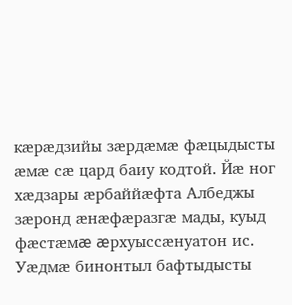кæрæдзийы зæрдæмæ фæцыдысты æмæ сæ цард баиу кодтой. Йæ ног хæдзары æрбаййæфта Албеджы зæронд æнæфæразгæ мады, куыд фæстæмæ æрхуыссæнуатон ис. Уæдмæ бинонтыл бафтыдысты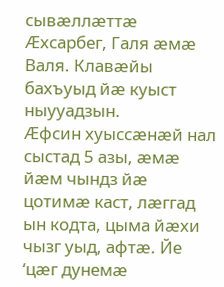сывæллæттæ Æхсарбег, Галя æмæ Валя. Клавæйы бахъуыд йæ куыст ныууадзын.
Æфсин хуыссæнæй нал сыстад 5 азы, æмæ йæм чындз йæ цотимæ каст, лæггад ын кодта, цыма йæхи чызг уыд, афтæ. Йе ‘цæг дунемæ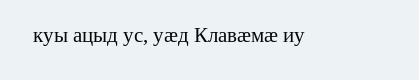куы ацыд ус, уæд Клавæмæ иу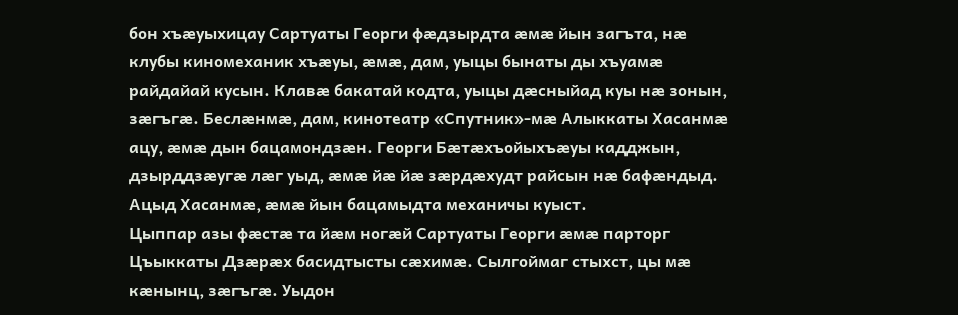бон хъæуыхицау Сартуаты Георги фæдзырдта æмæ йын загъта, нæ клубы киномеханик хъæуы, æмæ, дам, уыцы бынаты ды хъуамæ райдайай кусын. Клавæ бакатай кодта, уыцы дæсныйад куы нæ зонын, зæгъгæ. Беслæнмæ, дам, кинотеатр «Спутник»-мæ Алыккаты Хасанмæ ацу, æмæ дын бацамондзæн. Георги Бæтæхъойыхъæуы кадджын, дзырддзæугæ лæг уыд, æмæ йæ йæ зæрдæхудт райсын нæ бафæндыд. Ацыд Хасанмæ, æмæ йын бацамыдта механичы куыст.
Цыппар азы фæстæ та йæм ногæй Сартуаты Георги æмæ парторг Цъыккаты Дзæрæх басидтысты сæхимæ. Сылгоймаг стыхст, цы мæ кæнынц, зæгъгæ. Уыдон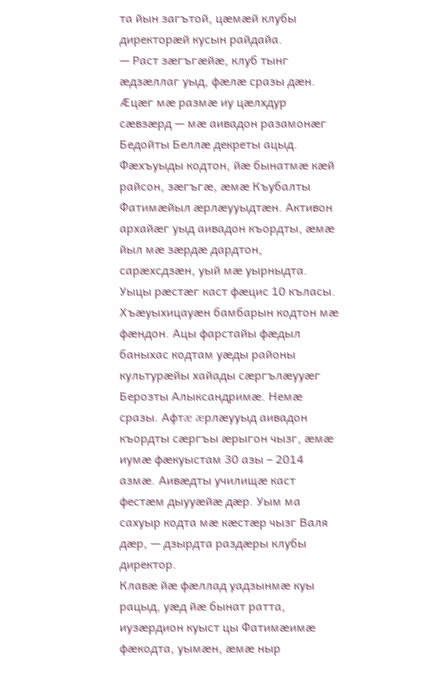та йын загътой, цæмæй клубы директорæй кусын райдайа.
— Раст зæгъгæйæ, клуб тынг æдзæллаг уыд, фæлæ сразы дæн. Æцæг мæ размæ иу цæлхдур сæвзæрд — мæ аивадон разамонæг Бедойты Беллæ декреты ацыд. Фæхъуыды кодтон, йæ бынатмæ кæй райсон, зæгъгæ, æмæ Къубалты Фатимæйыл æрлæууыдтæн. Активон архайæг уыд аивадон къордты, æмæ йыл мæ зæрдæ дардтон, сарæхсдзæн, уый мæ уырныдта. Уыцы рæстæг каст фæцис 10 къласы. Хъæуыхицауæн бамбарын кодтон мæ фæндон. Ацы фарстайы фæдыл баныхас кодтам уæды районы культурæйы хайады сæргълæууæг Берозты Алыксандримæ. Немæ сразы. Афтæ æрлæууыд аивадон къордты сæргъы æрыгон чызг, æмæ иумæ фæкуыстам 30 азы – 2014 азмæ. Аивæдты училищæ каст фестæм дыууæйæ дæр. Уым ма сахуыр кодта мæ кæстæр чызг Валя дæр, — дзырдта раздæры клубы директор.
Клавæ йæ фæллад уадзынмæ куы рацыд, уæд йæ бынат ратта, иузæрдион куыст цы Фатимæимæ фæкодта, уымæн, æмæ ныр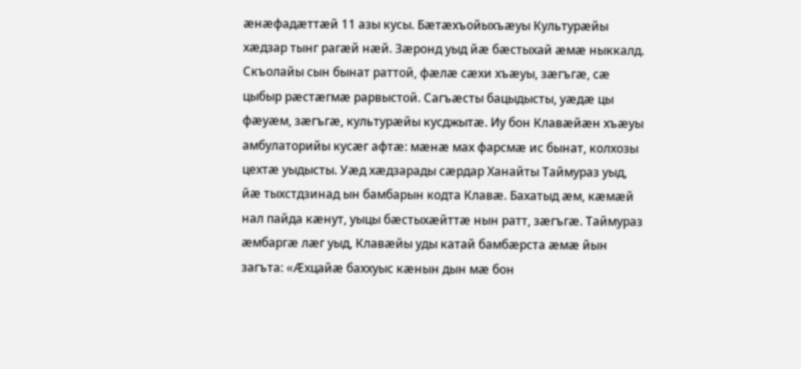æнæфадæттæй 11 азы кусы. Бæтæхъойыхъæуы Культурæйы хæдзар тынг рагæй нæй. Зæронд уыд йæ бæстыхай æмæ ныккалд. Скъолайы сын бынат раттой, фæлæ сæхи хъæуы, зæгъгæ, сæ цыбыр рæстæгмæ рарвыстой. Сагъæсты бацыдысты, уæдæ цы фæуæм, зæгъгæ, культурæйы кусджытæ. Иу бон Клавæйæн хъæуы амбулаторийы кусæг афтæ: мæнæ мах фарсмæ ис бынат, колхозы цехтæ уыдысты. Уæд хæдзарады сæрдар Ханайты Таймураз уыд, йæ тыхстдзинад ын бамбарын кодта Клавæ. Бахатыд æм, кæмæй нал пайда кæнут, уыцы бæстыхæйттæ нын ратт, зæгъгæ. Таймураз æмбаргæ лæг уыд, Клавæйы уды катай бамбæрста æмæ йын загъта: «Æхцайæ баххуыс кæнын дын мæ бон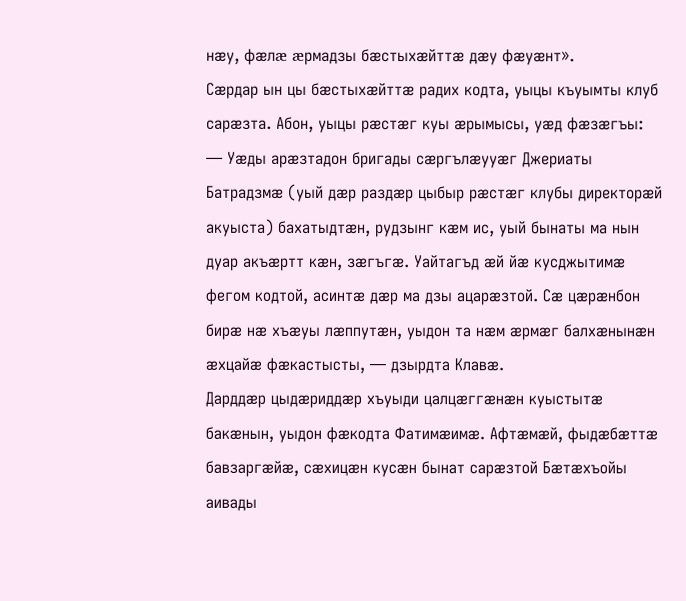нæу, фæлæ æрмадзы бæстыхæйттæ дæу фæуæнт».
Сæрдар ын цы бæстыхæйттæ радих кодта, уыцы къуымты клуб сарæзта. Абон, уыцы рæстæг куы æрымысы, уæд фæзæгъы:
— Уæды арæзтадон бригады сæргълæууæг Джериаты Батрадзмæ (уый дæр раздæр цыбыр рæстæг клубы директорæй акуыста) бахатыдтæн, рудзынг кæм ис, уый бынаты ма нын дуар акъæртт кæн, зæгъгæ. Уайтагъд æй йæ кусджытимæ фегом кодтой, асинтæ дæр ма дзы ацарæзтой. Сæ цæрæнбон бирæ нæ хъæуы лæппутæн, уыдон та нæм æрмæг балхæнынæн æхцайæ фæкастысты, — дзырдта Клавæ.
Дарддæр цыдæриддæр хъуыди цалцæггæнæн куыстытæ бакæнын, уыдон фæкодта Фатимæимæ. Афтæмæй, фыдæбæттæ бавзаргæйæ, сæхицæн кусæн бынат сарæзтой Бæтæхъойы аивады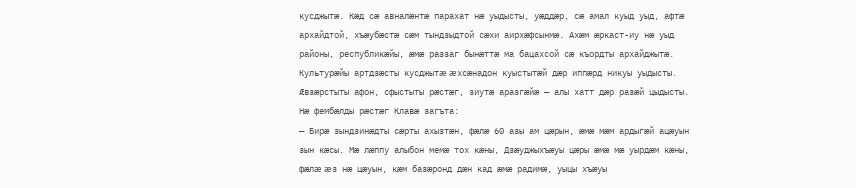кусджытæ. Кæд сæ авналæнтæ парахат нæ уыдысты, уæддæр, сæ амал куыд уыд, афтæ архайдтой, хъæубæстæ сæм тындзыдтой сæхи аирхæфсынмæ. Ахæм æркаст-иу нæ уыд районы, республикæйы, æмæ раззаг бынæттæ ма бацахсой сæ къордты архайджытæ. Культурæйы артдзæсты кусджытæ æхсæнадон куыстытæй дæр иппæрд никуы уыдысты. Æвзæрстыты афон, сфыстыты рæстæг, зиутæ аразгæйæ — алы хатт дæр разæй цыдысты. Нæ фембæлды рæстæг Клавæ загъта:
— Бирæ зындзинæдты сæрты ахызтæн, фæлæ 60 азы ам цæрын, æмæ мæм ардыгæй ацæуын зын кæсы. Мæ лæппу алыбон мемæ тох кæны, Дзæуджыхъæуы цæры æмæ мæ уырдæм кæны, фæлæ æз нæ цæуын, кæм базæронд дæн кад æмæ радимæ, уыцы хъæуы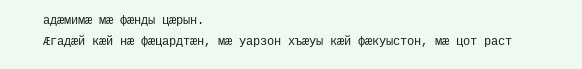адæмимæ мæ фæнды цæрын.
Æгадæй кæй нæ фæцардтæн, мæ уарзон хъæуы кæй фæкуыстон, мæ цот раст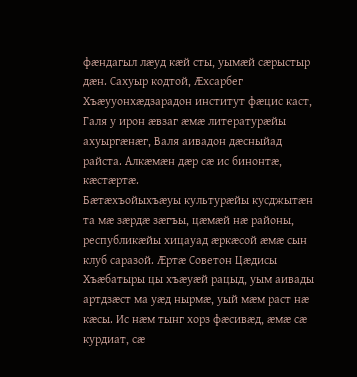фæндагыл лæуд кæй сты, уымæй сæрыстыр дæн. Сахуыр кодтой, Æхсарбег Хъæууонхæдзарадон институт фæцис каст, Галя у ирон æвзаг æмæ литературæйы ахуыргæнæг, Валя аивадон дæсныйад райста. Алкæмæн дæр сæ ис бинонтæ, кæстæртæ.
Бæтæхъойыхъæуы культурæйы кусджытæн та мæ зæрдæ зæгъы, цæмæй нæ районы, республикæйы хицауад æркæсой æмæ сын клуб саразой. Æртæ Советон Цæдисы Хъæбатыры цы хъæуæй рацыд, уым аивады артдзæст ма уæд нырмæ, уый мæм раст нæ кæсы. Ис нæм тынг хорз фæсивæд, æмæ сæ курдиат, сæ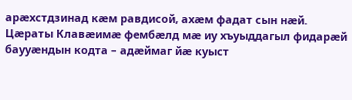арæхстдзинад кæм равдисой, ахæм фадат сын нæй.
Цæраты Клавæимæ фембæлд мæ иу хъуыддагыл фидарæй баууæндын кодта – адæймаг йæ куыст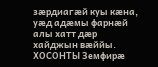зæрдиагæй куы кæна, уæд адæмы фарнæй алы хатт дæр хайджын вæййы.
ХОСОНТЫ Земфирæ